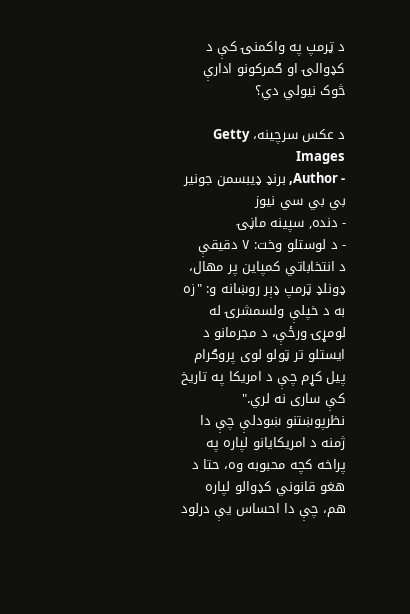د ټرمپ په واکمنۍ کې د کډوالۍ او ګمرکونو ادارې څوک نیولي دي؟

د عکس سرچینه، Getty Images
- Author, برنډ ډیبسمن جونیر بي بي سي نیوز
- دنده, سپینه ماڼۍ
- د لوستلو وخت: ۷ دقیقې
د انتخاباتي کمپاین پر مهال، ډونلډ ټرمپ ډېر روښانه و: "زه به د خپلې ولسمشرۍ له لومړۍ ورځې، د مجرمانو د ایستلو تر ټولو لوی پروګرام پیل کړم چې د امریکا په تاریخ کې ساری نه لري."
نظرپوښتنو ښودلې چې دا ژمنه د امریکایانو لپاره په پراخه کچه محبوبه وه، حتا د هغو قانوني کډوالو لپاره هم، چې دا احساس یې درلود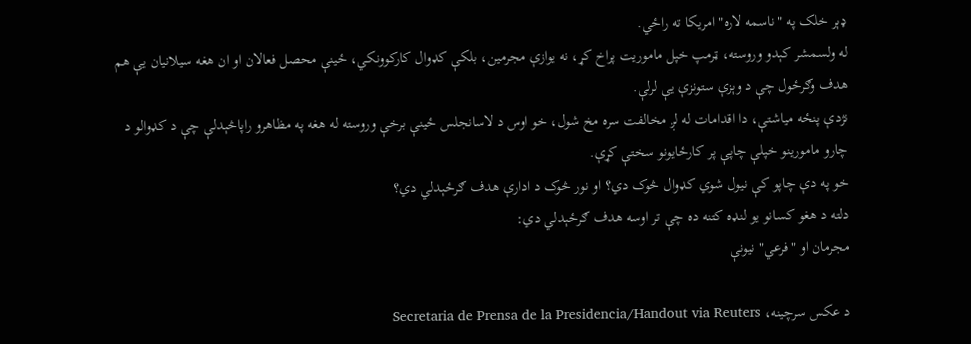ډېر خلک په "ناسمه لاره" امریکا ته راځي.
له ولسمشر کېدو وروسته، ټرمپ خپل ماموریت پراخ کړ، نه یوازې مجرمین، بلکې کډوال کارکوونکي، ځینې محصل فعالان او ان هغه سیلانیان یې هم هدف وګرځول چې د وېزې ستونزې یې لرلې.
نژدې پنځه میاشتې، دا اقدامات له لږ مخالفت سره مخ شول، خو اوس د لاسانجلس ځینې برخې وروسته له هغه په مظاهرو راپاڅېدلې چې د کډوالو د چارو مامورینو خپلې چاپې پر کارځایونو سختې کړې.
خو په دې چاپو کې نیول شوي کډوال څوک دي؟ او نور څوک د ادارې هدف ګرځېدلي دي؟
دلته د هغو کسانو یو لنډه کتنه ده چې تر اوسه هدف ګرځېدلي دي:
مجرمان او "فرعي" نیونې

د عکس سرچینه، Secretaria de Prensa de la Presidencia/Handout via Reuters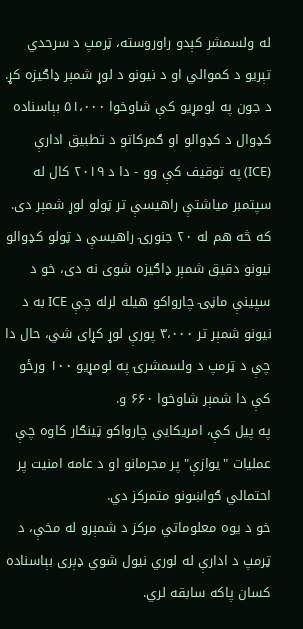له ولسمشر کېدو راوروسته، ټرمپ د سرحدي تېریو د کموالي او د نیونو د لوړ شمېر ډاګیزه کړ.
د جون په لومړیو کې شاوخوا ۵۱،۰۰۰ بېاسناده کډوال د کډوالو او ګمرکاتو د تطبیق ادارې (ICE) په توقیف کې وو - دا د ۲۰۱۹ کال له سپتمبر میاشتې راهیسې تر ټولو لوړ شمېر دی.
که څه هم له ۲۰ جنورۍ راهیسې د ټولو کډوالو نیونو دقیق شمېر ډاګیزه شوی نه دی، خو د سپینې ماڼۍ چارواکو هیله لرله چې ICE به د نیونو شمېر تر ۳،۰۰۰ پورې لوړ کړای شي، حال دا چې د ټرمپ د ولسمشرۍ په لومړیو ۱۰۰ ورځو کې دا شمېر شاوخوا ۶۶۰ و.
په پیل کې، امریکایي چارواکو ټینګار کاوه چې عملیات "یوازې" پر مجرمانو او د عامه امنیت پر احتمالي ګواښونو متمرکز دي.
خو د یوه معلوماتي مرکز د شمېرو له مخې، د ټرمپ د ادارې له لوري نیول شوي ډېری بېاسناده کسان پاکه سابقه لري.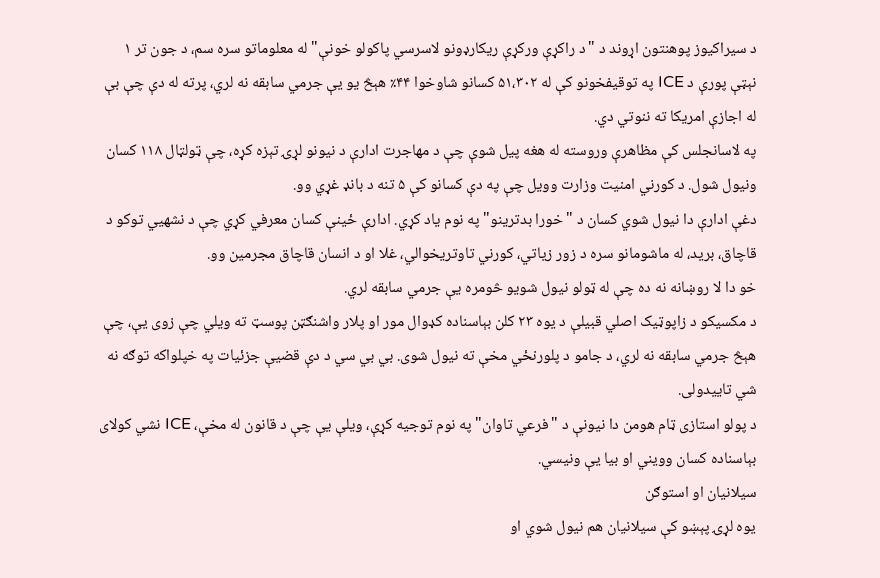د سیراکیوز پوهنتون اړوند د "د راکړې ورکړې ریکارډونو لاسرسي پاکولو خونې" له معلوماتو سره سم، د جون تر ۱ نېټې پورې د ICE په توقیفخونو کې له ۵۱،۳۰۲ کسانو شاوخوا ۴۴٪ هېڅ یو یې جرمي سابقه نه لري، پرته له دې چې بې له اجازې امریکا ته ننوتي دي.
په لاسانجلس کې مظاهرې وروسته له هغه پیل شوې چې د مهاجرت ادارې د نیونو لړۍ تېزه کړه، چې ټولټال ۱۱۸ کسان ونیول شول. د کورني امنیت وزارت وویل چې په دې کسانو کې ۵ تنه د بانډ غړي وو.
دغې ادارې دا نیول شوي کسان د "خورا بدترینو" په نوم یاد کړي. ادارې ځینې کسان معرفي کړي چې د نشهيي توکو د قاچاق، برید، له ماشومانو سره د زور زیاتي، کورني تاوتریخوالي، غلا او د انسان قاچاق مجرمین وو.
خو دا لا روښانه نه ده چې له ټولو نیول شویو څومره یې جرمي سابقه لري.
د مکسیکو د زاپوټیک اصلي قبیلې د یوه ۲۳ کلن بېاسناده کډوال مور او پلار واشنګټن پوسټ ته ویلي چې زوی یې، چې هېڅ جرمي سابقه نه لري، د جامو د پلورنځي مخې ته نیول شوی. بي بي سي د دې قضیې جزئیات په خپلواکه توګه نه شي تاییدولی.
د پولو استازی ټام هومن دا نیونې د "فرعي تاوان" په نوم توجیه کړې، ویلې یې چې د قانون له مخې، ICE نشي کولای بېاسناده کسان وویني او بیا یې ونیسي.
سیلانیان او استوګن
یوه لړۍ پېښو کې سیلانیان هم نیول شوي او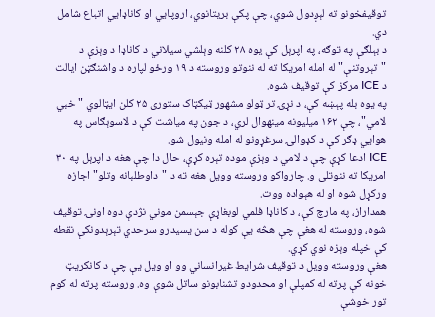توقیفخونو ته لېږدول شوي، چې پکې بریتانوي، اروپایي او کاناډایي اتباع شامل دي.
د بېلګې په توګه، په اپرېل کې یوه ۲۸ کلنه وېلشي سیلاني د کاناډا د وېزې د "تېروتنې" له امله امریکا ته له ننوتو وروسته د ۱۹ ورځو لپاره د واشنګټن ایالت د ICE مرکز کې توقیف شوه.
په یوه بله پېښه کې، د نړۍ تر ټولو مشهور ټیکټاک ستوری ۲۵ کلن ایټالوي "خبي لامي"، چې ۱۶۲ میلیونه مینهوال لري، د جون په میاشت کې د لاسوېګاس په هوایي ډګر کې د کډوالۍ سرغړونو له امله ونیول شو.
ICE ادعا کړې چې د لامي د وېزې موده تېره کړې، حال دا چې هغه د اپرېل په ۳۰ امریکا ته ننوتلی و. چارواکو وروسته وویل هغه ته د "داوطلبانه وتلو" اجازه ورکړل شوه او له هېواده ووت.
همداراز، په مارچ کې، د کاناډا فلمي لوبغاړې جېسمن موني نژدې دوه اونۍ توقیف شوه، وروسته له هغې چې هڅه یې کوله د سن یسیدرو سرحدي تېرېدونکې نقطه کې خپله وېزه نوي کړي.
هغې وروسته وویل د توقیف شرایط غیرانساني وو او ویل یې چې د کانکریټ خونه کې پرته له کمپلې او محدودو تشنابونو ساتل شوې وه. وروسته پرته له کوم تور خوشې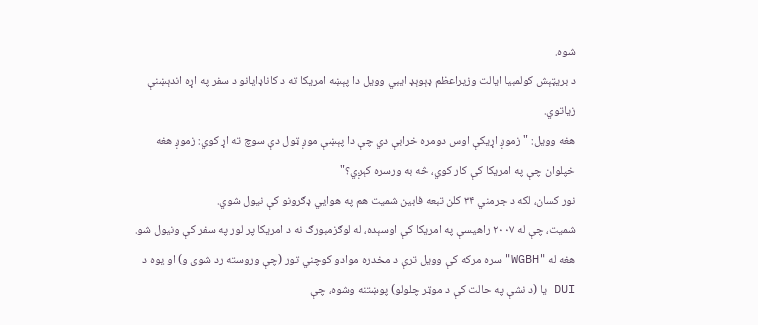شوه.
د بریټېش کولمبیا ایالت وزیراعظم ډېوېډ ایبي وویل دا پېښه امریکا ته د کاناډایانو د سفر په اړه اندېښنې زیاتوي.
هغه وویل: "زموږ اړیکې اوس دومره خرابې دي چې دا پېښې موږ ټول دې سوچ ته اړ کوي: زموږ هغه خپلوان چې په امریکا کې کار کوي، څه به ورسره کېږي؟"
نور کسان، لکه د جرمني ۳۴ کلن تبعه فابین شمیت هم په هوایي ډګرونو کې نیول شوي.
شمیت، چې له ۲۰۰۷ راهیسې په امریکا کې اوسېده، له لوګزمبورګ نه د امریکا پر لور په سفر کې ونیول شو.
هغه له "WGBH"سره مرکه کې وویل ترې د مخدره موادو کوچني تور (چې وروسته رد شوی و) او یوه د DUI یا (د نشې په حالت کې د موټر چلولو) پوښتنه وشوه، چې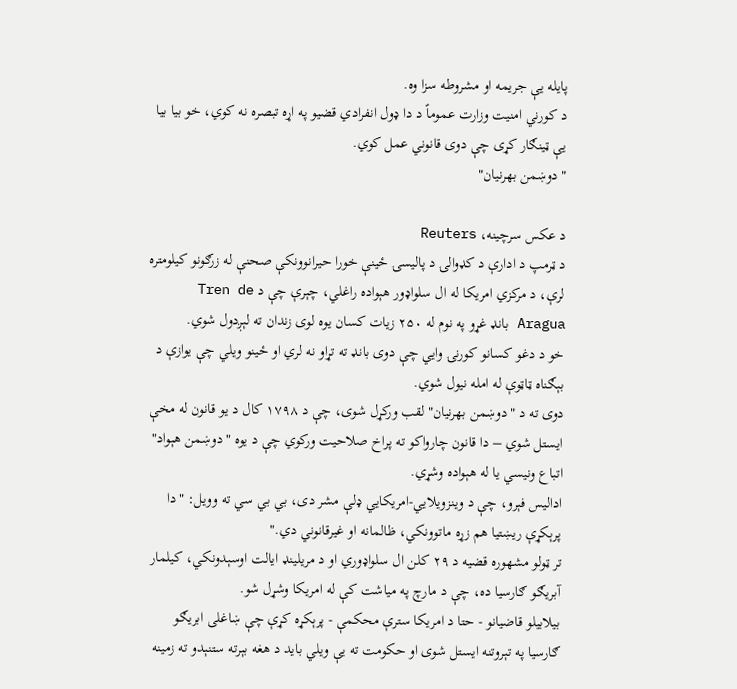پایله یې جریمه او مشروطه سزا وه.
د کورني امنیت وزارت عموماً د دا ډول انفرادي قضیو په اړه تبصره نه کوي، خو بیا بیا یې ټینګار کړی چې دوی قانوني عمل کوي.
"دوښمن بهرنيان"

د عکس سرچینه، Reuters
د ټرمپ د ادارې د کډوالۍ د پالیسۍ ځینې خورا حیرانوونکې صحنې له زرګونو کیلومتره لرې، د مرکزي امریکا له ال سلواډور هېواده راغلي، چېرې چې د Tren de Aragua بانډ غړو په نوم له ۲۵۰ زیات کسان یوه لوی زندان ته لېږدول شوي.
خو د دغو کسانو کورنۍ وایي چې دوی بانډ ته تړاو نه لري او ځینو ویلي چې یوازې د بېګناه ټاټوې له امله نیول شوي.
دوی ته د "دوښمن بهرنیان" لقب ورکړل شوی، چې د ۱۷۹۸ کال د یو قانون له مخې ایستل شوي – دا قانون چارواکو ته پراخ صلاحیت ورکوي چې د یوه "دوښمن هېواد" اتباع ونیسي یا له هېواده وشړي.
ادالیس فېرو، چې د وینزویلايي-امریکایي ډلې مشر دی، بي بي سي ته وویل: "دا پرېکړې ریښتیا هم زړه ماتوونکي، ظالمانه او غیرقانوني دي."
تر ټولو مشهوره قضیه د ۲۹ کلن ال سلواډوري او د مریلینډ ایالت اوسېدونکي، کیلمار آبریګو ګارسیا ده، چې د مارچ په میاشت کې له امریکا وشړل شو.
بیلابیلو قاضیانو - حتا د امریکا سترې محکمې - پرېکړه کړې چې ښاغلی ابریګو ګارسیا په تېروتنه ایستل شوی او حکومت ته یې ویلي باید د هغه بېرته ستنېدو ته زمینه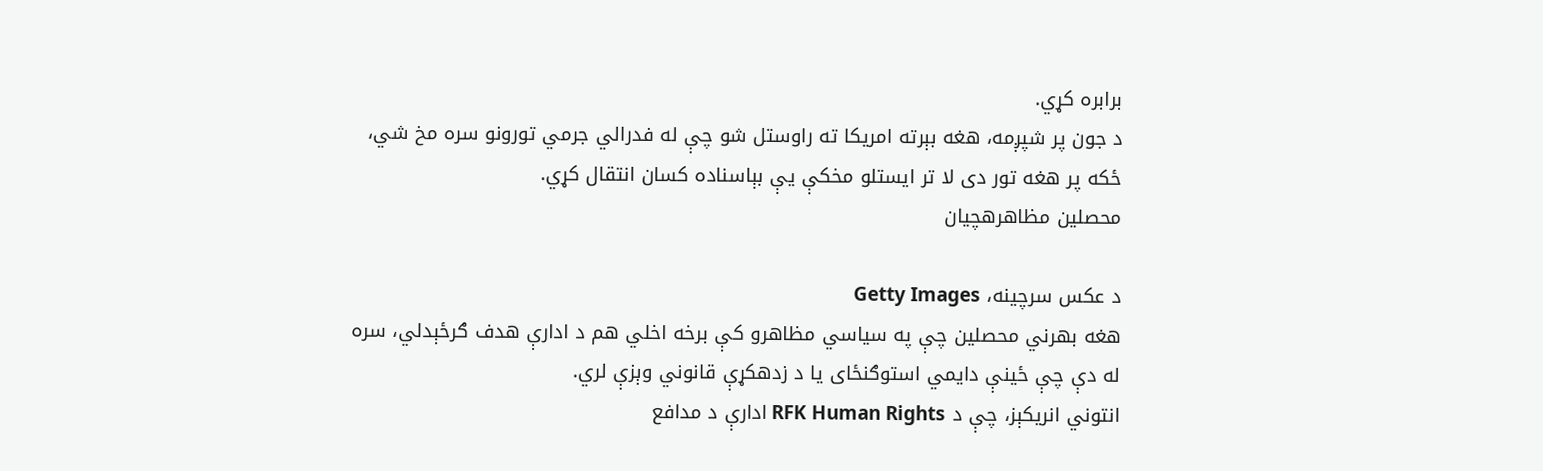برابره کړي.
د جون پر شپږمه، هغه بېرته امریکا ته راوستل شو چې له فدرالي جرمي تورونو سره مخ شي، ځکه پر هغه تور دی لا تر ایستلو مخکې یې بېاسناده کسان انتقال کړي.
محصلین مظاهرهچیان

د عکس سرچینه، Getty Images
هغه بهرني محصلین چې په سیاسي مظاهرو کې برخه اخلي هم د ادارې هدف ګرځېدلي، سره له دې چې ځینې دایمي استوګنځای یا د زدهکړې قانوني وېزې لري.
انتوني انریکېز، چې د RFK Human Rights ادارې د مدافع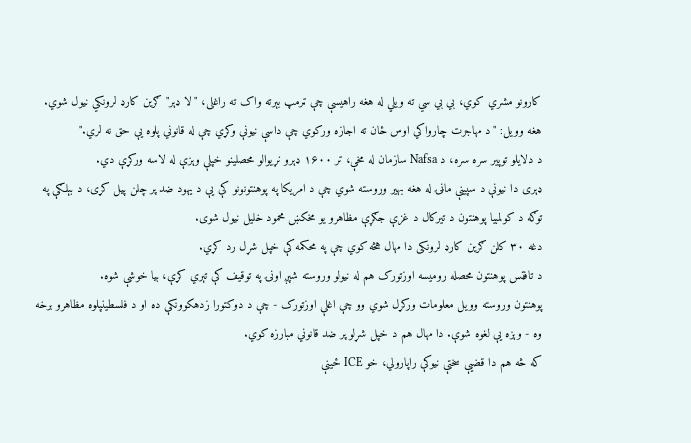کارونو مشري کوي، بي بي سي ته ویلي له هغه راهیسې چې ټرمپ بېرته واک ته راغلی، "لا ډېر" ګرین کارډ لرونکي نیول شوي.
هغه وویل: "د مهاجرت چارواکي اوس ځان ته اجازه ورکوي چې داسې نیونې وکړي چې له قانوني پلوه یې حق نه لري."
د دلایلو توپیر سره سره، د Nafsa سازمان له مخې، تر ۱۶۰۰ ډېرو نړیوالو محصلینو خپلې وېزې له لاسه ورکړې دي.
ډېری دا نیونې د سپینې ماڼۍ له هغه بهیر وروسته شوي چې د امریکا په پوهنتونونو کې یې د یهود ضد پر چلن پیل کړی، د بېلګې په توګه د کولمبیا پوهنتون د تیرکال د غزې جګړې مظاهرو یو مخکښ محمود خلیل نیول شوی.
دغه ۳۰ کلن ګرین کارډ لرونکی دا مهال هڅه کوي چې په محکمه کې خپل شړل رد کړي.
د تافټس پوهنتون محصله روميسه اوزتورک هم له نیولو وروسته شپږ اونۍ په توقیف کې تېري کړې، بیا خوشې شوه.
پوهنتون وروسته وویل معلومات ورکړل شوي وو چې اغلې اوزتورک - چې د دوکتورا زدهکوونکې ده او د فلسطینپلوه مظاهرو برخه وه - وېزه یې لغوه شوې. دا مهال هم د خپل شړلو پر ضد قانوني مبارزه کوي.
که څه هم دا قضیې سختې نیوکې راپارولي، خو ICE ځینې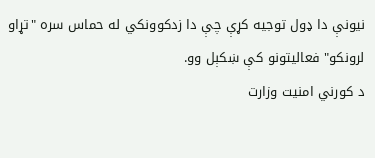نیونې دا ډول توجیه کړې چې دا زدکوونکي له حماس سره "تړاو لرونکو" فعالیتونو کې ښکېل وو.
د کورني امنیت وزارت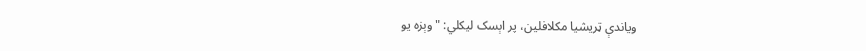ویاندې ټریشیا مکلافلین، پر اېسک لیکلي: "وېزه یو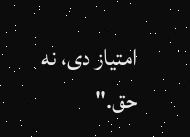امتیاز دی، نه حق."